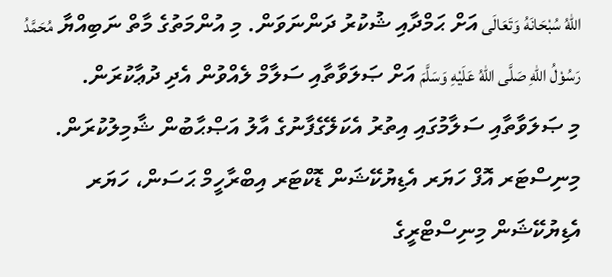اللهُ سُبْحَانَهُ وَتَعَالَى އަށް ޙަމްދާއި ޝުކުރު ދަންނަވަން. މި އުންމަތުގެ މާތް ނަބިއްޔާ مُحَمَّدُ رَسُوْلُ اللهِ صَلَّى اللهُ عَلَيْهِ وَسَلَّمَ އަށް ޞަލަވާތާއި ސަލާމް ލެއްވުން އެދި ދުޢާކުރަން.
މި ޞަލަވާތާއި ސަލާމުގައި އިތުރު އެކަލޭގެފާނުގެ އާލު އަޞްޙާބުން ޝާމިލުކުރަން.
މިނިސްޓަރ އޮފް ހަޔަރ އެޑިޔުކޭޝަން ޑޮކްޓަރ އިބްރާހީމް ޙަސަން، ހަޔަރ އެޑިޔުކޭޝަން މިނިސްޓްރީގެ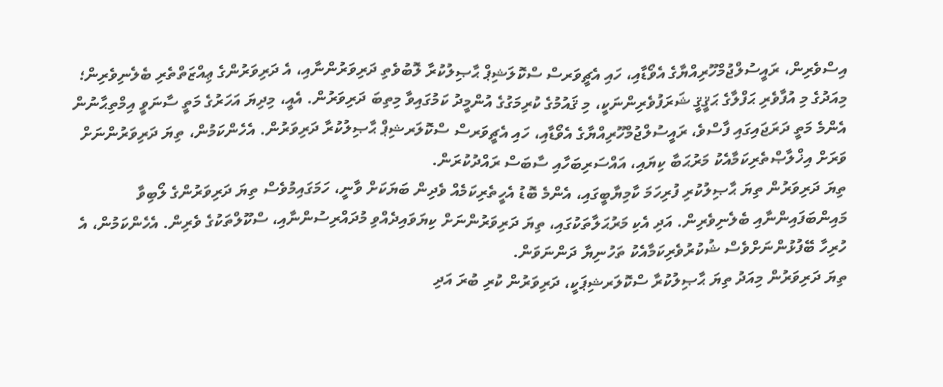އިސްވެރިން، ރައީސުލްޖުމްހޫރިއްޔާގެ އެވޯޑާއި، ހައި އެޗީވަރސް ސްކޮލަޝިޕް ޙާޞިލުކުރާ ލޮބުވެތި ދަރިވަރުންނާއި، އެ ދަރިވަރުންގެ ޢިއްޒަތްތެރި ބެލެނިވެރިން؛
މިއަދުގެ މި އުފާވެރި ޙަފްލާގެ ޙަޤީޤީ ޝަރަފުވެރިންނަކީ، މި ޤައުމުގެ ކުރިމަގުގެ އުންމީދު ކަމުގައިވާ މިތިބަ ދަރިވަރުން. އެއީ، މިދިޔަ އަހަރުގެ މަތީ ސާނަވީ އިމްތިޙާނުން އެންމެ މަތީ ދަރަޖައިގައި ފާސްވެ، ރައީސުލްޖުމްހޫރިއްޔާގެ އެވޯޑާއި، ހައި އެޗީވަރސް ސްކޮލަރޝިޕް ޙާޞިލުކުރާ ދަރިވަރުން. އެހެންކަމުން، ތިޔަ ދަރިވަރުންނަށް ވަރަށް އިޚްލާޞްތެރިކަމާއެކު މަރުޙަބާ ކިޔައި، އައްސަރިބަހާއި ސާބަސް ރައްދުކުރަން.
ތިޔަ ދަރިވަރުން ތިޔަ ޙާޞިލުކުރި ފުރިހަމަ ކާމިޔާބީގައި، އެންމެ ބޮޑު އެހީތެރިކަމެއް ވެދިން ބަޔަކަށް ވާނީ، ހަމަގައިމުވެސް ތިޔަ ދަރިވަރުންގެ ލޯބިވާ މައިންބަފައިންނާއި ބެލެނިވެރިން. އަދި އެކި މަރުޙަލާތަކުގައި، ތިޔަ ދަރިވަރުންނަށް ކިޔަވައިދެއްވި މުދައްރިސުންނާއި، ސްކޫލްތަކުގެ ވެރިން. އެހެންކަމުން، އެ ހުރިހާ ބޭފުޅުންނަށްވެސް ޝުކުރުވެރިކަމާއެކު ތަހުނިޔާ ދަންނަވަން.
ތިޔަ ދަރިވަރުން މިއަދު ތިޔަ ޙާޞިލުކުރާ ސްކޮލަރޝިޕަކީ، ދަރިވަރުން ކުރި ބުރަ އަދި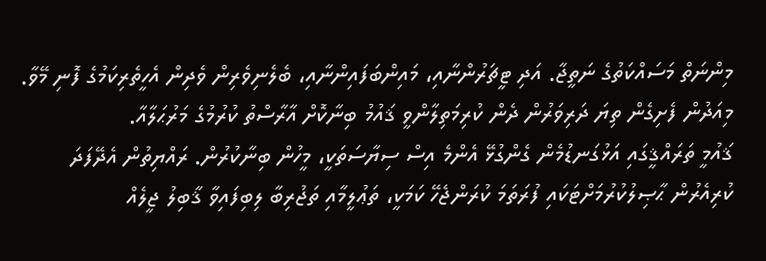މިންނަތް މަސައްކަތުގެ ނަތީޖާ. އަދި ޓީޗަރުންނާއި، މައިންބަފައިންނާއި، ބެލެނިވެރިން ވެދިން އެހީތެރިކަމުގެ ފޮނި މޭވާ. މިއަދުން ފެށިގެން ތިޔަ ދަރިވަރުން ދެން ކުރިމަތިލާންވީ ޤައުމު ބިނާކޮށް އާރާސްތު ކުރުމުގެ މަރުޙަލާއާ.
ޤައުމީ ތަރައްޤީގައި އަޅުގަނޑުމެން ގެންގުޅޭ އެންމެ އިސް ސިޔާސަތަކީ، މީހުން ބިނާކުރުން. ރައްޔިތުން އެދޭފަދަ ކުރިއެރުން ޙާޞިލުކުރުމަށްޓަކައި ފުރަތަމަ ކުރަންޖެހޭ ކަމަކީ، ތަޢުލީމާއި ތަޖުރިބާ ލިބިފައިވާ ޤާބިލު ޖީލެއް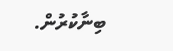ބިނާކުރުން.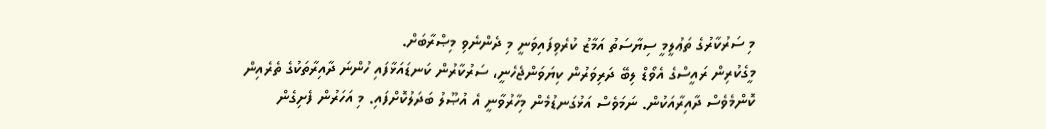މި ސަރުކާރުގެ ތަޢުލީމީ ސިޔާސަތު އަމާޒު ކުރެވިފައިވަނީ މި ދެންނެވި މިޞްރާބަށް.
މީގެކުރިން ރައީސްގެ އެވޯޑް ލިބޭ ދަރިވަރުން ކިޔަވަންޖެހެނީ، ސަރުކާރުން ކަނޑައަޅާފައި ހުންނަ ދާއިރާތަކުގެ ތެރެއިން ކޮންމެވެސް ދާއިރާއަކުން. ނަމަވެސް އަޅުގަނޑުމެން މިހާރުވާނީ އެ އުޞޫލު ބަދަލުކޮށްފައި. މި އަހަރުން ފެށިގެން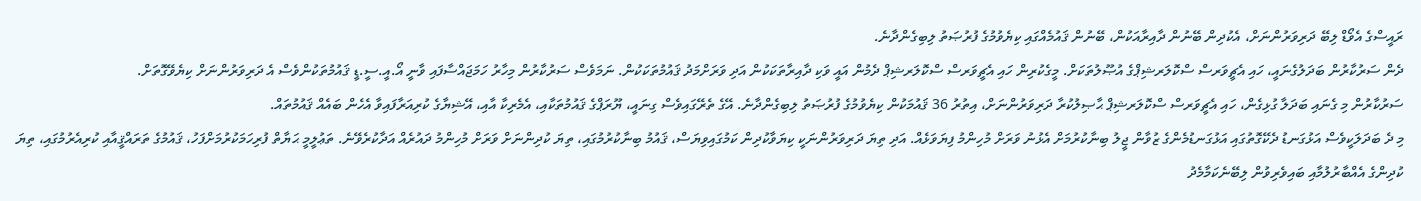ރައީސްގެ އެވޯޑް ލިބޭ ދަރިވަރުންނަށް، އެކުދިން ބޭނުން ދާއިރާއަކުން، ބޭނުން ޤައުމެއްގައި ކިޔެވުމުގެ ފުރުޞަތު ލިބިގެންދާނެ.
ދެން ސަރުކާރުން ބަދަލުގެނައީ، ހައި އެޗީވަރސް ސްކޮލަރޝިޕްގެ އުޞޫލުތަކަށް. މީގެކުރިން ހައި އެޗީވަރސް ސްކޮލަރޝިޕް ދެމުން އައީ ވަކި ދާއިރާތަކަކުން އަދި ވަރަށްމަދު ޤައުމުތަކަކުން. ނަމަވެސް ސަރުކާރުން މިހާރު ހަމަޖައްސާފައި ވާނީ އޯ.އީ.ސީ.ޑީ ޤައުމުތަކުންވެސް އެ ދަރިވަރުންނަށް ކިޔެވޭގޮތަށް.
ސަރުކާރުން މި ގެނައި ބަދަލާ ގުޅިގެން، ހައި އެޗީވަރސް ސްކޮލަރޝިޕް ޙާޞިލުކުރާ ދަރިވަރުންނަށް، އިތުރު 36 ޤައުމަކުން ކިޔެވުމުގެ ފުރުޞަތު ލިބިގެންދާނެ. އޭގެ ތެރޭގައިވެސް ގިނައީ، ޔޫރަޕްގެ ޤައުމުތަކާއި، އެމެރިކާ އާއި، އޭޝިޔާގެ ކުރިއަރާފައިވާ އެހެން ބައެއް ޤައުމުތައް.
މި ދެ ބަދަލަކީވެސް އަޅުގަނޑު ދެކޭގޮތުގައި އަޅުގަނޑުމެންގެ ޒުވާން ޖީލު ބިނާކުރުމަށް އެޅުނު ވަރަށް މުހިންމު ފިޔަވަޅެއް. އަދި ތިޔަ ދަރިވަރުންނަކީ ކިޔަވާކުދިން ކަމުގައިވިޔަސް، ޤައުމު ބިނާކުރުމުގައި، ތިޔަ ކުދިންނަށް ވަރަށް މުހިންމު ދައުރެއް އަދާކުރެވޭނެ. ތަޢުލީމީ ޙަޔާތް ފުރިހަމަކުރުމަށްފަހު، ޤައުމުގެ ތަރައްޤީއާއި ކުރިއެރުމުގައި، ތިޔަ ކުދިންގެ އެއްބާރުލުމާއި ބައިވެރިވުން ލިބޭނެކަމާމެދު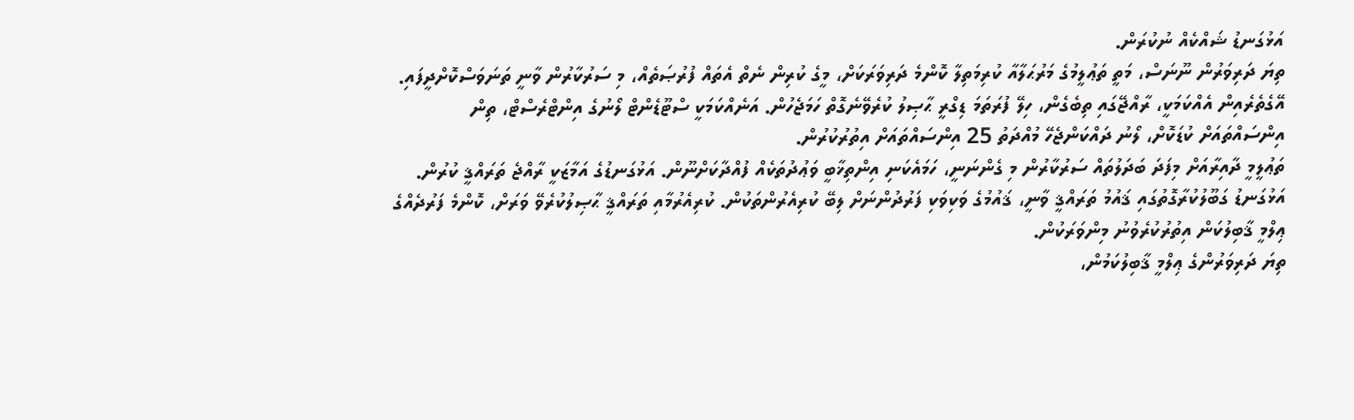އަޅުގަނޑު ޝައްކެއް ނުކުރަން.
ތިޔަ ދަރިވަރުން ނޫނަސް، މަތީ ތަޢުލީމުގެ މަރުޙަލާއާ ކުރިމަތިލާ ކޮންމެ ދަރިވަރަކަށް، މީގެ ކުރިން ނެތް އެތައް ފުރުޞަތެއް، މި ސަރުކާރުން ވާނީ ތަނަވަސްކޮށްދީފައި. އޭގެތެރެއިން އެއްކަމަކީ، ރާއްޖޭގައި ތިބެގެން، ހިލޭ ފުރަތަމަ ޑިގްރީ ޙާޞިލު ކުރެވޭނެގޮތް ހަމަޖެހުން. އަނެއްކަމަކީ ސްޓޫޑެންޓް ލޯނުގެ އިންޓްރެސްޓް، ތިން އިންސައްތައަށް ކުޑަކޮށް، ލޯނު ދައްކަންޖެހޭ މުއްދަތު 25 އިންސައްތައަށް އިތުރުކުރުން.
ތަޢުލީމީ ދާއިރާއަށް މިފަދަ ބަދަލުތައް ސަރުކާރުން މި ގެންނަނީ، ހަމައެކަނި އިންތިޚާބީ ވަޢުދުތަކެއް ފުއްދާކަށްނޫން. އަޅުގަނޑުގެ އަމާޒަކީ ރާއްޖެ ތަރައްޤީ ކުރުން. އަޅުގަނޑު ގަބޫލުކުރާގޮތުގައި ޤައުމު ތަރައްޤީ ވާނީ، ޤައުމުގެ ވަކިވަކި ފަރުދުންނަށް ލިބޭ ކުރިއެރުންތަކުން. ކުރިއެރުމާއި ތަރައްޤީ ޙާޞިލުކުރެވޭ ވަރަށް، ކޮންމެ ފަރުދެއްގެ ޢިލްމީ ޤާބިލުކަން އިތުރުކުރެވުނު މިންވަރަކުން.
ތިޔަ ދަރިވަރުންގެ ޢިލްމީ ޤާބިލުކަމުން،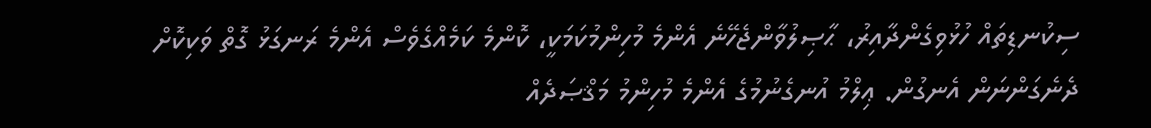ސިކުނޑިތައް ހުޅުވިގެންދާއިރު، ޙާޞިލުވާންޖެހޭނެ އެންމެ މުހިންމުކަމަކީ، ކޮންމެ ކަމެއްގެވެސް އެންމެ ރަނގަޅު ގޮތް ވަކިކޮށް ދެނެގަންނަން އެނގުން. ޢިލްމު އުނގެނުމުގެ އެންމެ މުހިންމު މަޤްޞަދެއް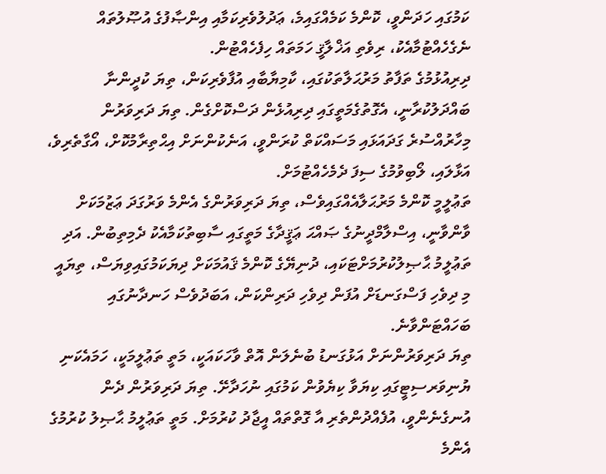ކަމުގައި ހަދަންވީ، ކޮންމެ ކަމެއްގައިމެ، ޢަދުލުވެރިކަމާއި އިންޞާފުގެ އުޞޫލުތައް ނެގެހެއްޓުމާއެކު، ރިވެތި އަޚްލާޤީ ހަމަތައް ހިފެހެއްޓުން.
ދިރިއުޅުމުގެ ތަފާތު މަރުޙަލާތަކުގައި، ކާމިޔާބާއި އުފާވެރިކަން، ތިޔަ ކުދީންނާ ބައްދަލުކުރާނީ، އެގޮތުގެމަތީގައި ދިރިއުޅެން ދަސްކޮށްގެން. ތިޔަ ދަރިވަރުން މިހާރުއްސުރެ ގަދައަޅައި މަސައްކަތް ކުރަންވީ، އަނެކުންނަށް އިޙްތިރާމުކޮށް، އޯގާތެރިވެ، އަޅާލައި، ލޯބިވުމުގެ ސިފަ ދެމެހެއްޓުމަށް.
ތަޢުލީމީ ކޮންމެ މަރުޙަލާއެއްގައިވެސް، ތިޔަ ދަރިވަރުންގެ އެންމެ ވަރުގަދަ ޢަޒުމަކަށް ވާންވާނީ، އިސްލާމްދީނުގެ ޞައްޙަ ޢަޤީދާގެ މަތީގައި ސާބިތުކަމާއެކު ދެމިތިބުން. އަދި ތަޢުލީމު ޙާޞިލުކުރުމަށްޓަކައި، ދުނިޔޭގެ ކޮންމެ ޤައުމަކަށް ދިޔަކަމުގައިވިޔަސް، ތިޔައީ މި ދިވެހި ފަސްގަނޑަށް އުފަން ދިވެހި ދަރިންކަން، އަބަދުވެސް ހަނދާނުގައި ބަހައްޓަންވާނެ.
ތިޔަ ދަރިވަރުންނަށް އަޅުގަނޑު ބުނެލަން އޮތް ވާހަކައަކީ، މަތީ ތަޢުލީމަކީ، ހަމައެކަނި ޔުނިވަރސިޓީގައި ކިޔަވާ ކިޔެވުން ކަމުގައި ނުހަދާށޭ. ތިޔަ ދަރިވަރުން ދެން އުނގެނެންވީ، އުފެއްދުންތެރި އާ ގޮތްތައް އީޖާދު ކުރުމަށް. މަތީ ތަޢުލީމު ޙާޞިލު ކުރުމުގެ އެންމެ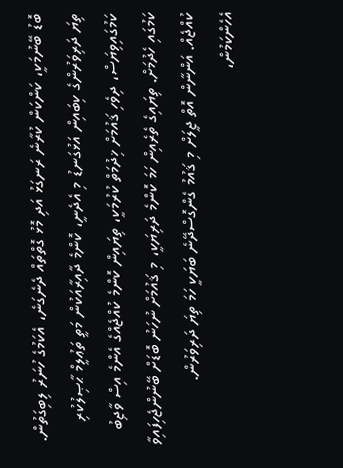ބޮޑު ބޭނުމަކީ، ކަންކަން ކުރާނެ ރަނގަޅު އަދި މޮޅު ގޮތްތައް ދެނެގަނެ، އެކަމުގެ ހުނަރު ލިބިގަތުން.
ތިޔަ ދަރިވަރުންގެ ކިބައިން އަޅުގަނޑު މި އެދެނީ، ކޮންމެ ދާއިރާއަކުން މަތީ ތަޢުލީމް ޙާޞިލުކުރި ކަމުގައިވިޔަސް، ދިވެހި ޤައުމަށް ޚިދުމަތް ކުރުމަކީ، ތިޔައިން ކޮންމެ ކުއްޖެއްގެ އެންމެ އިސް ވާޖިބު ކަމުގައި ހެދުމަށް. ތިޔައިގެ ތެރެއިން ހަމަ ކޮންމެ ދަރިޔަކީ، މި ޤައުމަށް ނުހަނު ބޮޑަށް ބޭނުންޖެހިފައިވާ ކުއްޖެއް. އަންނާން އޮތް ޖީލަށް މި ޤައުމު ގެންގޮސްދޭނެ ބަޔަކީ ހަމަ ތިޔަ ދަރިވަރުން.
އެހެންކަމުން،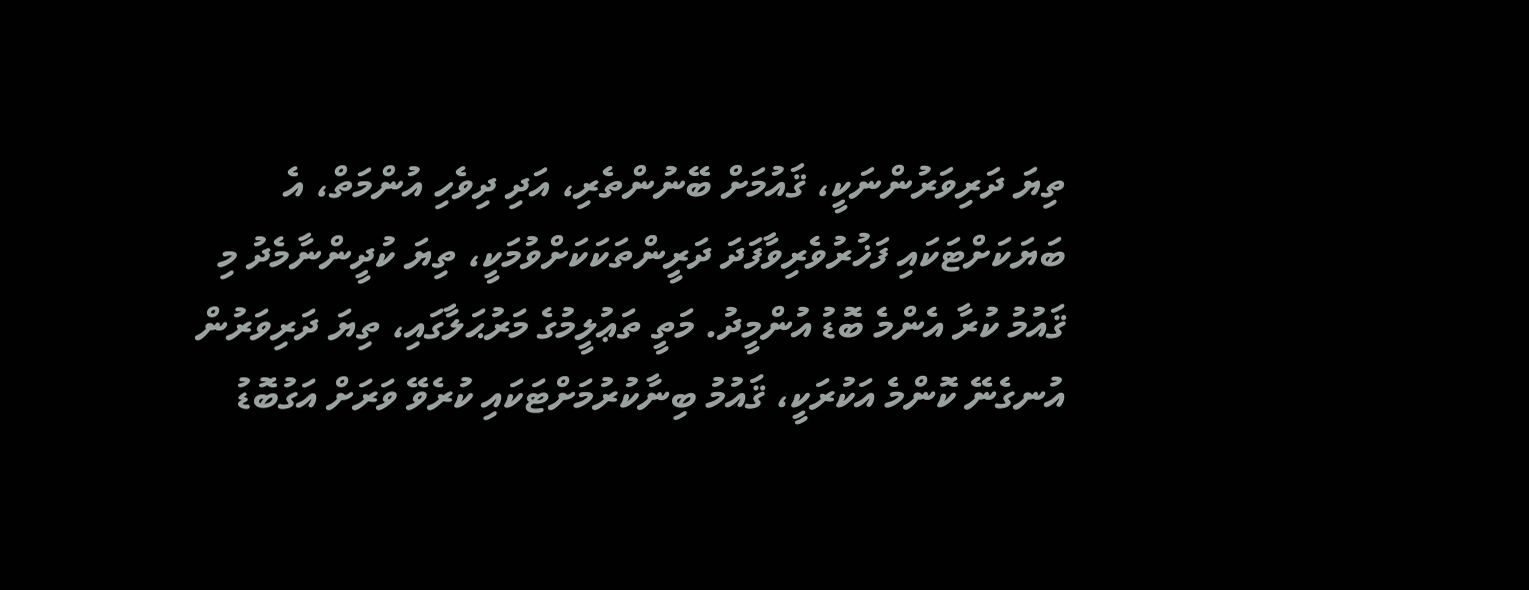ތިޔަ ދަރިވަރުންނަކީ، ޤައުމަށް ބޭނުންތެރި، އަދި ދިވެހި އުންމަތް، އެ ބަޔަކަށްޓަކައި ފަޚުރުވެރިވާފަދަ ދަރީންތަކަކަށްވުމަކީ، ތިޔަ ކުދީންނާމެދު މި ޤައުމު ކުރާ އެންމެ ބޮޑު އުންމީދު. މަތީ ތަޢުލީމުގެ މަރުޙަލާގައި، ތިޔަ ދަރިވަރުން އުނގެނޭ ކޮންމެ އަކުރަކީ، ޤައުމު ބިނާކުރުމަށްޓަކައި ކުރެވޭ ވަރަށް އަގުބޮޑު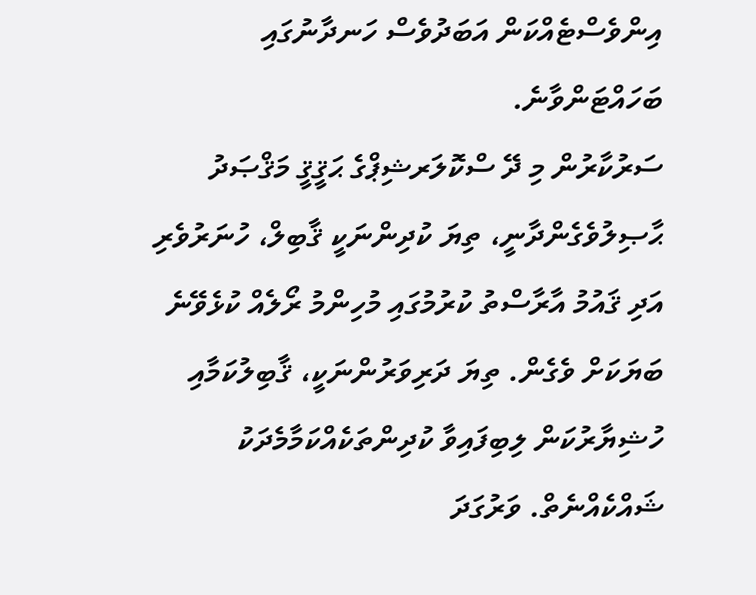އިންވެސްޓެއްކަން އަބަދުވެސް ހަނދާނުގައި ބަހައްޓަންވާނެ.
ސަރުކާރުން މި ދޭ ސްކޮލަރޝިޕްގެ ޙަޤީޤީ މަޤްޞަދު ޙާޞިލުވެގެންދާނީ، ތިޔަ ކުދިންނަކީ ޤާބިލް، ހުނަރުވެރި އަދި ޤައުމު އާރާސްތު ކުރުމުގައި މުހިންމު ރޯލެއް ކުޅެވޭނެ ބަޔަކަށް ވެގެން. ތިޔަ ދަރިވަރުންނަކީ، ޤާބިލުކަމާއި ހުޝިޔާރުކަން ލިބިފައިވާ ކުދިންތަކެއްކަމާމެދަކު ޝައްކެއްނެތް. ވަރުގަދަ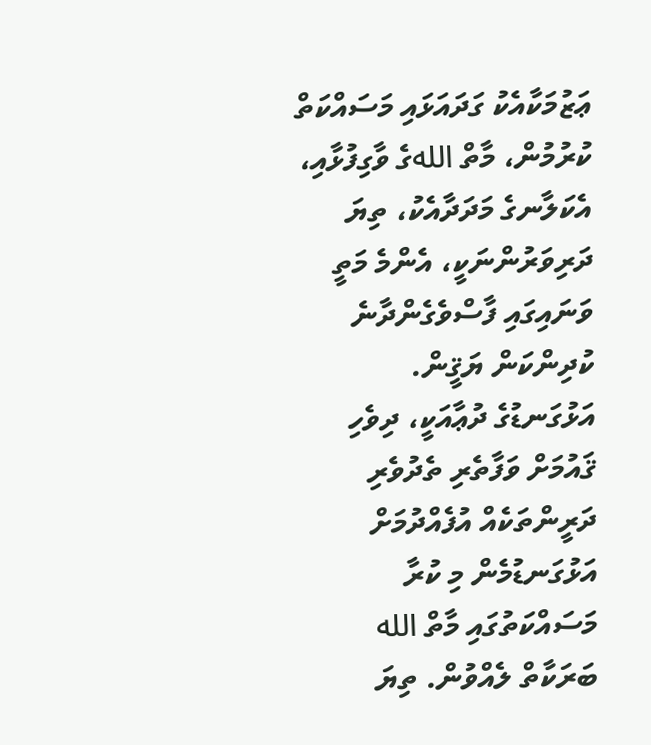ޢަޒުމަކާއެކު ގަދައަޅައި މަސައްކަތް ކުރުމުން، މާތް اللهގެ ވާގިފުޅާއި، އެކަލާނގެ މަދަދާއެކު، ތިޔަ ދަރިވަރުންނަކީ، އެންމެ މަތީ ވަނައިގައި ފާސްވެގެންދާނެ ކުދިންކަން ޔަޤީން.
އަޅުގަނޑުގެ ދުޢާއަކީ، ދިވެހި ޤައުމަށް ވަފާތެރި ތެދުވެރި ދަރީންތަކެއް އުފެއްދުމަށް އަޅުގަނޑުމެން މި ކުރާ މަސައްކަތުގައި މާތް الله ބަރަކާތް ލެއްވުން. ތިޔަ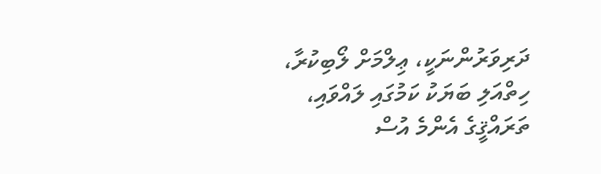ދަރިވަރުންނަކީ، ޢިލްމަށް ލޯބިކުރާ، ހިތްއަލި ބަޔަކު ކަމުގައި ލައްވައި، ތަރައްޤީގެ އެންމެ އުސް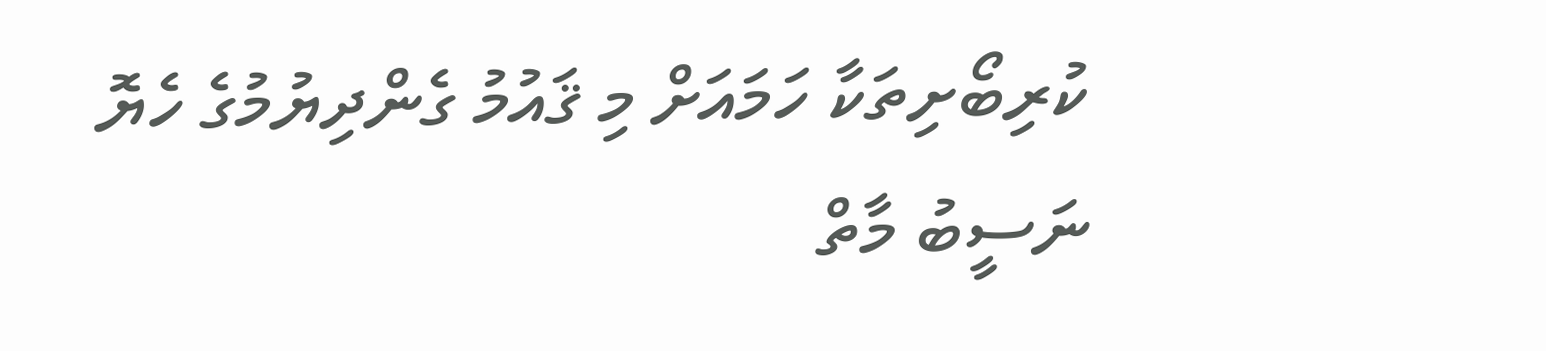ކުރިބޯށިތަކާ ހަމައަށް މި ޤައުމު ގެންދިޔުމުގެ ހެޔޮ ނަސީބު މާތް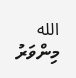الله މިންވަރު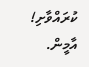ކުރައްވާށި! އާމީން.